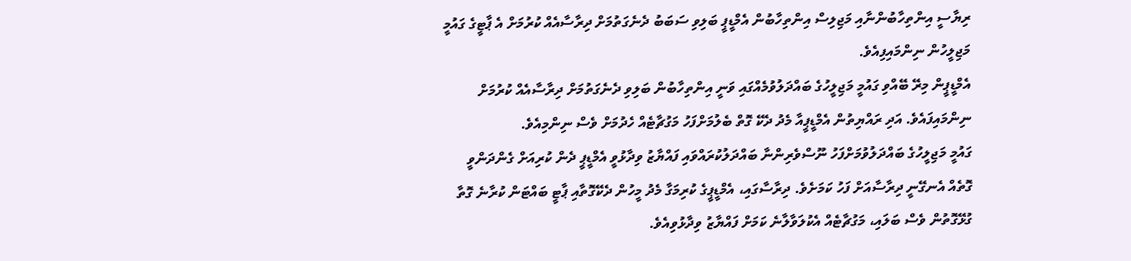ރިޔާސީ އިންތިހާބުންނާއި މަޖިލިސް އިންތިހާބުން އެމްޑީޕީ ބަލިވި ސަބަބު ދެނެގަތުމަށް ދިރާސާއެއް ކުރުމަށް އެ ޕާޓީގެ ގައުމީ މަޖިލީހުން ނިންމައިފިއެވެ.
އެމްޑީޕީން މިރޭ ބޭއްވި ގައުމީ މަޖިލީހުގެ ބައްދަލުވުމެއްގައި ވަނީ އިންތިހާބުން ބަލިވި ދެނެގަތުމަށް ދިރާސާއެއް ކުރުމަށް ނިންމައިފައެވެ. އަދި ރައްޔިތުން އެމްޑީޕީއާ މެދު ދެކޭ ގޮތް ބެލުމަށްފަހު މަގުޗާޓެއް ހެދުމަށް ވެސް ނިންމިއެވެ.
ގައުމީ މަޖިލީހުގެ ބައްދަލުވުމަށްފަހު ނޫސްވެރިންނާ ބައްދަލުކުރައްވައި ފައްޔާޒު ވިދާޅުވީ އެމްޑީޕީ ދެން ކުރިއަށް ގެންދަންވީ ގޮތެއް އެނގޭނީ ދިރާސާއަށް ފަހު ކަމަށެވެ. ދިރާސާގައި، އެމްޑީޕީގެ ކުރިމަގާ މެދު މީހުން ދެކޭގޮތާއި ޕާޓީ ބައްޓަން ކުރާނެ ގޮތާ ގުޅޭގޮތުން ވެސް ބަލައި، މަގުޗާޓެއް އެކުލަވާލާނެ ކަމަށް ފައްޔާޒު ވިދާޅުވިއެވެ.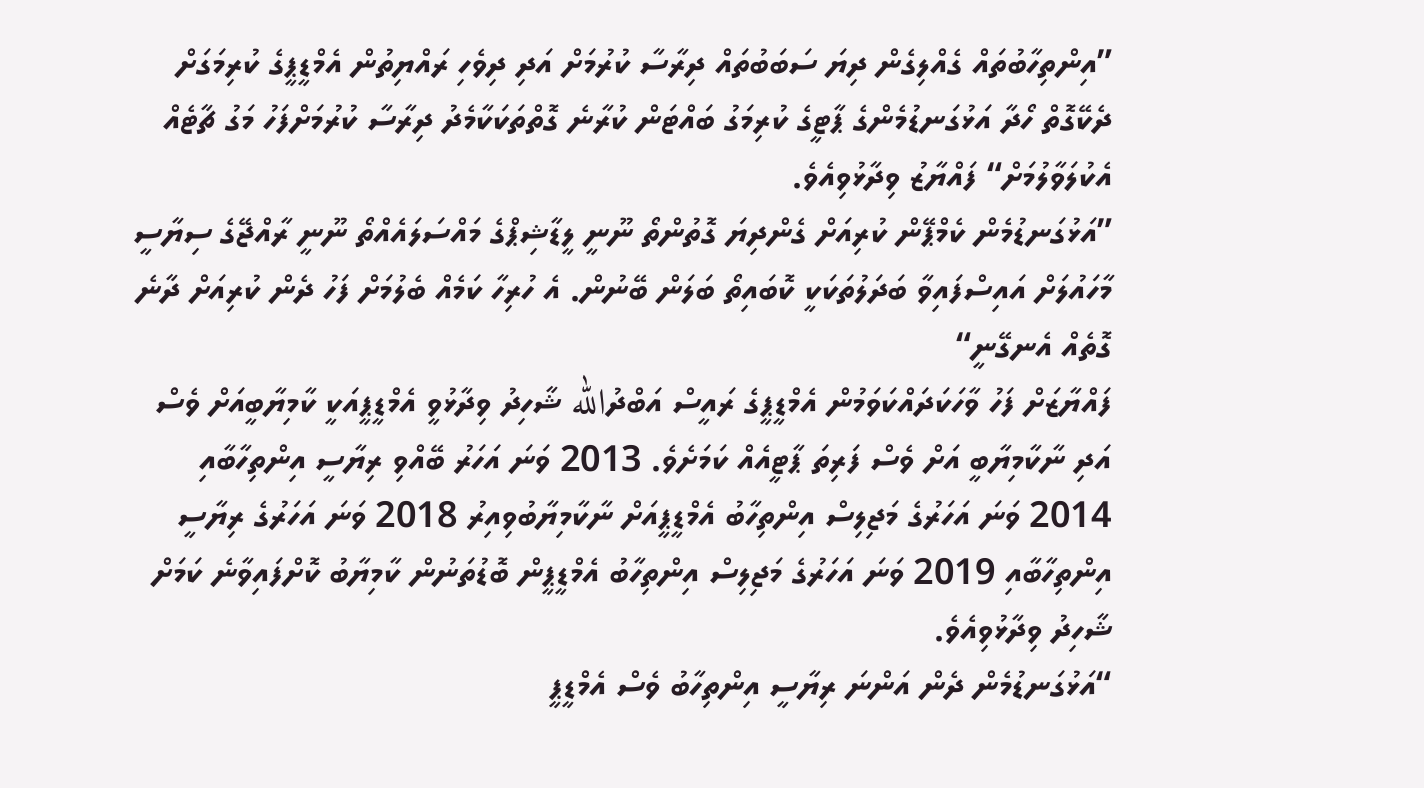”އިންތިހާބުތައް ގެއްލިގެން ދިޔަ ސަބަބުތައް ދިރާސާ ކުރުމަށް އަދި ދިވެހި ރައްޔިތުން އެމްޑީޕީގެ ކުރިމަގަށް ދެކޭގޮތް ހޯދާ އަޅުގަނޑުމެންގެ ޕާޓީގެ ކުރިމަގު ބައްޓަން ކުރާނެ ގޮތްތަކަކާމެދު ދިރާސާ ކުރުމަށްފަހު މަގު ޗާޓެއް އެކުލަވާލުމަށް“ ފައްޔާޒު ވިދާޅުވިއެވެ.
”އަޅުގަނޑުމެން ކެމްޕޭން ކުރިއަށް ގެންދިޔަ ގޮތުންތޯ ނޫނީ ލީޑާޝިޕްގެ މައްސަލައެއްތޯ ނޫނީ ރާއްޖޭގެ ސިޔާސީ މާހައުލަށް އައިސްފައިވާ ބަދަލުތަކަކީ ކޮބައިތޯ ބަލަން ބޭނުން. އެ ހުރިހާ ކަމެއް ބެލުމަށް ފަހު ދެން ކުރިއަށް ދާނެ ގޮތެއް އެނގޭނީ“
ފައްޔާޒަށް ފަހު ވާހަކަދައްކަވަމުން އެމްޑީޕީގެ ރައީސް އަބްދުالله ޝާހިދު ވިދާޅުވީ އެމްޑީޕީއަކީ ކާމިޔާބީއަށް ވެސް އަދި ނާކާމިޔާބީ އަށް ވެސް ފަރިތަ ޕާޓީއެއް ކަމަށެވެ. 2013 ވަނަ އަހަރު ބޭއްވި ރިޔާސީ އިންތިހާބާއި 2014 ވަނަ އަހަރުގެ މަޖިލިސް އިންތިހާބު އެމްޑީޕީއަށް ނާކާމިޔާބުވިއިރު 2018 ވަނަ އަހަރުގެ ރިޔާސީ އިންތިހާބާއި 2019 ވަނަ އަހަރުގެ މަޖިލިސް އިންތިހާބު އެމްޑީޕީން ބޮޑުތަނުން ކާމިޔާބު ކޮށްފައިވާނެ ކަމަށް ޝާހިދު ވިދާޅުވިއެވެ.
“އަޅުގަނޑުމެން ދެން އަންނަ ރިޔާސީ އިންތިހާބު ވެސް އެމްޑީޕީ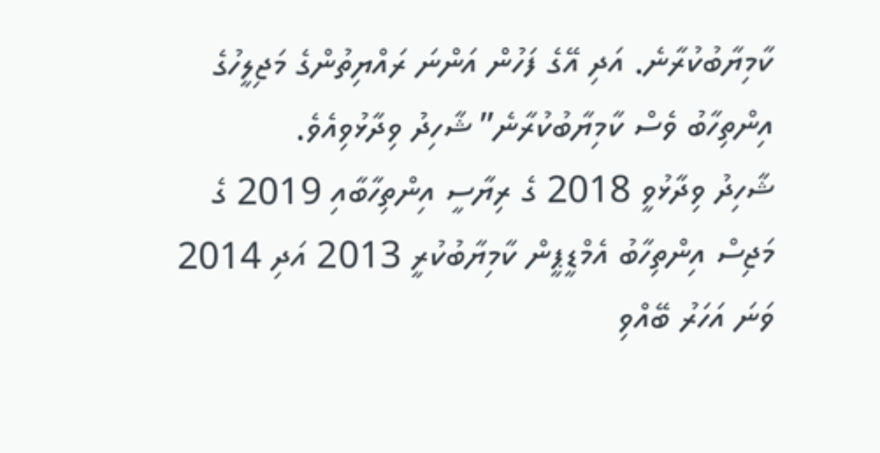ކާމިޔާބުކުރާނެ. އަދި އޭގެ ފަހުން އަންނަ ރައްޔިތުންގެ މަޖިލީހުގެ އިންތިހާބު ވެސް ކާމިޔާބުކުރާނެ” ޝާހިދު ވިދާޅުވިއެވެ.
ޝާހިދު ވިދާޅުވީ 2018 ގެ ރިޔާސީ އިންތިހާބާއި 2019 ގެ މަޖިސް އިންތިހާބު އެމްޑީޕީން ކާމިޔާބުކުރީ 2013 އަދި 2014 ވަނަ އަހަރު ބޭއްވި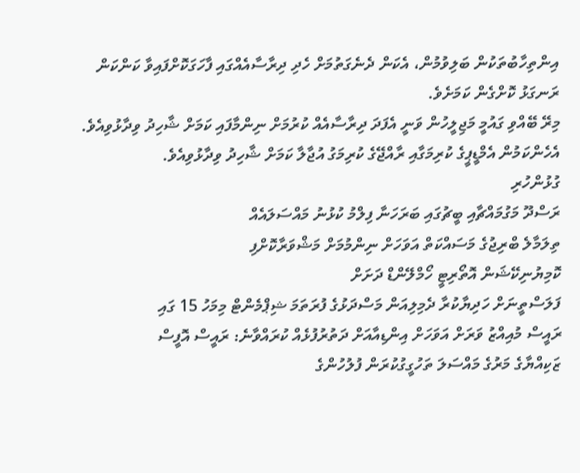އިންތިހާބުތަކުން ބަލިވުމުން، އެކަން ދެނެގަތުމަށް ހެދި ދިރާސާއެއްގައި ފާހަގަކޮށްފައިވާ ކަންކަން ރަނގަޅު ކޮށްގެން ކަމަށެވެ.
މިރޭ ބޭއްވި ގައުމީ މަޖިލީހުން ވަނީ އެފަދަ ދިރާސާއެއް ކުރުމަށް ނިންމާފައި ކަމަށް ޝާހިދު ވިދާޅުވިއެވެ. އެހެންކަމުން އެމްޑީޕީގެ ކުރިމަގާއި ރާއްޖޭގެ ކުރިމަގު އުޖާލާ ކަމަށް ޝާހިދު ވިދާޅުވިއެވެ.
ގުޅުންހުރި
ރަސްދޫ މަގުމައްޗާއި ބީޗުގައި ބަރަހަނާ ފިލްމު ކުޅުނު މައްސަލައެއް
ތިލަމާލެ ބްރިޖުގެ މަސައްކަތް އަވަހަށް ނިންމުމަށް މަޝްވަރާކޮށްފި
ކޮމިޔުނިކޭޝަން އޮތޯރިޓީ ހޯމްލޭންޑް ދަށަށް
ފަލަސްތީނަށް ހަދިޔާކުރާ ދެމިލިއަން މަސްދަޅުގެ ފުރަތަމަ ޝިޕްމެންޓް މިމަހު 15 ގައި
ރައީސް މުއިއްޒު ވަރަށް އަވަހަށް އިންޑިއާއަށް ދަތުރުފުޅެއް ކުރައްވާނެ: ރައީސް އޮފީސް
ޒަކިއްޔާގެ މަރުގެ މައްސަލަ ތަހުގީގުކުރަން ފުލުހުންގެ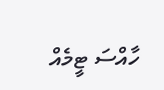ހާއްސަ ޓީމެއް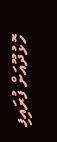ހޮޅުދޫއަށް ފުރައިފި